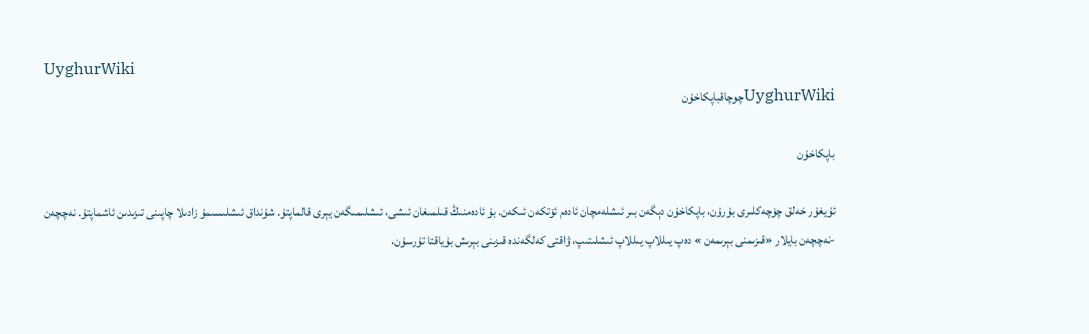UyghurWiki
UyghurWikiچوچاقباپكاخۇن

باپكاخۇن

ئۇيغۇر خەلق چۆچەكلىرى بۇرۇن، باپكاخۇن دېگەن بىر ئىشلەمچان ئادەم ئۆتكەن ئىكەن. بۇ ئادەمنىڭ قىلمىغان ئىشى، ئىشلىمىگەن يېرى قالماپتۇ. شۇنداق ئىشلىسىمۇ زادىلا چاپىنى تىزىدىن ئاشماپتۇ. نەچچەن -نەچچەن بايلار «قىزىمنى بېرىمەن » دەپ يىللاپ يىللاپ ئىشلىتىپ، ۋاقتى كەلگەندە قىزىنى بېرىش بۇياقتا تۇرسۇن،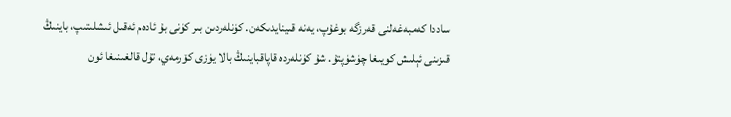ساددا كەمبەغەلنى قەرزگە بوغۇپ، يەنە قىينايدىكەن. كۈنلەردىن بىر كۈنى بۇ ئادەم ئەقىل ئىشلىتىپ، باينىڭ قىزىنى ئېلىش كويىغا چۈشۈپتۇ. شۇ كۈنلەردە قاپاقباينىڭ بالا يۈزى كۆرمەي، تۇل قالغىنىغا ئون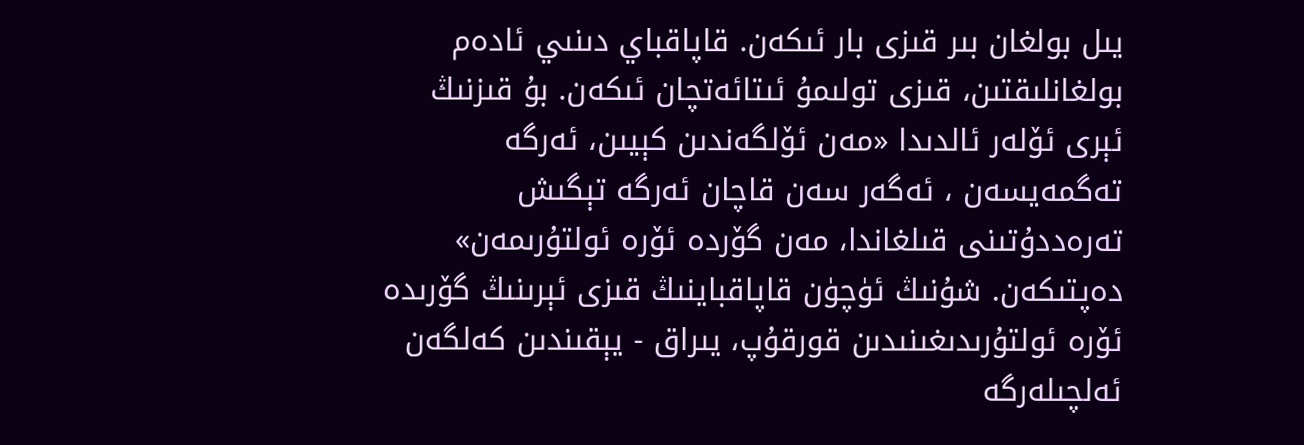يىل بولغان بىر قىزى بار ئىكەن. قاپاقباي دىنىي ئادەم بولغانلىقتىن، قىزى تولىمۇ ئىتائەتچان ئىكەن. بۇ قىزنىڭ ئېرى ئۆلەر ئالدىدا «مەن ئۆلگەندىن كېيىن، ئەرگە تەگمەيسەن ، ئەگەر سەن قاچان ئەرگە تېگىش تەرەددۇتىنى قىلغاندا، مەن گۆردە ئۆرە ئولتۇرىمەن» دەپتىكەن. شۇنىڭ ئۈچۈن قاپاقباينىڭ قىزى ئېرىنىڭ گۆرىدە ئۆرە ئولتۇرىدىغىنىدىن قورقۇپ، يىراق - يېقىندىن كەلگەن ئەلچىلەرگە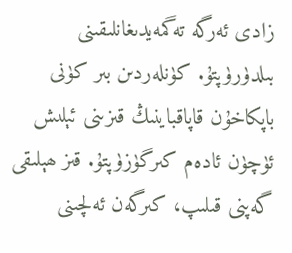زادى ئەرگە تەگمەيدىغانلىقىنى بىلدۈرۈپتۇ. كۈنلەردىن بىر كۈنى باپكاخۇن قاپاقباينىڭ قىزىنى ئېلىش ئۈچۈن ئادەم كىرگۈزۈپتۇ. قىز ھېلىقى گەپنى قىلىپ، كىرگەن ئەلچىنى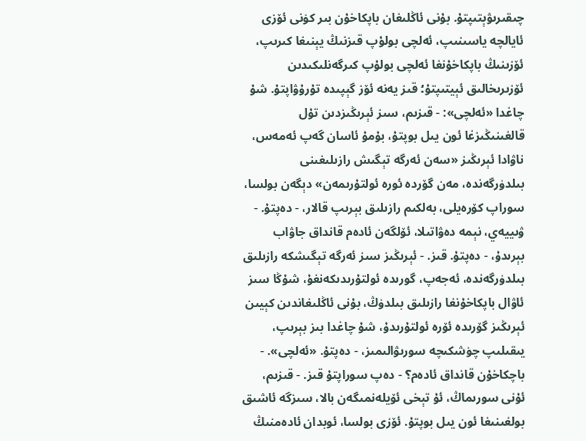چىقىرىۋېتىپتۇ. بۇنى ئاڭلىغان باپكاخۇن بىر كۈنى ئۆزى ئايالچە ياسىنىپ، ئەلچى بولۇپ قىزنىڭ يېنىغا كىرىپ، ئۆزىنىڭ باپكاخۇنغا ئەلچى بولۇپ كىرگەنلىكىدىن ئۆزىرىخالىق ئېيتىپتۇ؛ قىز يەنە ئۆز گېپىدە تۇرۇۋاپتۇ. شۇ چاغدا «ئەلچى»: - قىزىم، سىز ئېرىڭىزدىن تۇل قالغىنىڭىزغا ئون يىل بوپتۇ، بۇمۇ ئاسان گەپ ئەمەس، ناۋادا ئېرىڭىز «سەن ئەرگە تېگىش رازىلىغىنى بىلدۈرگەندە، مەن گۆردە ئورە ئولتۇرىمەن» دېگەن بولسا، سوراپ كۆرەيلى، بەلكىم رازىلىق بېرىپ قالار، - دەپتۇ. - ۋىييەي، نېمە دەۋاتىلا، ئۆلگەن ئادەم قانداق جاۋاب بېرىدۇ، - دەپتۇ. قىز. - ئېرىڭىز سىز ئەرگە تېگىشكە رازىلىق بىلدۈرگەندە، ئەجەپ، گورىدە ئولتۇرىدىكەنغۇ، شۇڭا سىز ئاۋال باپكاخۇنغا رازىلىق بىلدۈڭ، بۇنى ئاڭلىغاندىن كېيىن ئېرىڭىز گۆرىدە ئۆرە ئولتۇرىدۇ، شۇ چاغدا بىز بېرىپ، يىقىلىپ چۈشكىچە سورىۋالىمىز، - دەپتۇ. «ئەلچى». - باچكاخۇن قانداق ئادەم؟ - دەپ سوراپتۇ قىز. - قىزىم، ئۇنى سورىماڭ، ئۇ تېخى ئۆيلەنمىگەن بالا، سىزگە ئاشىق بولغىنىغا ئون يىل بوپتۇ. ئۆزى بولسا، ئوبدان ئادەمنىڭ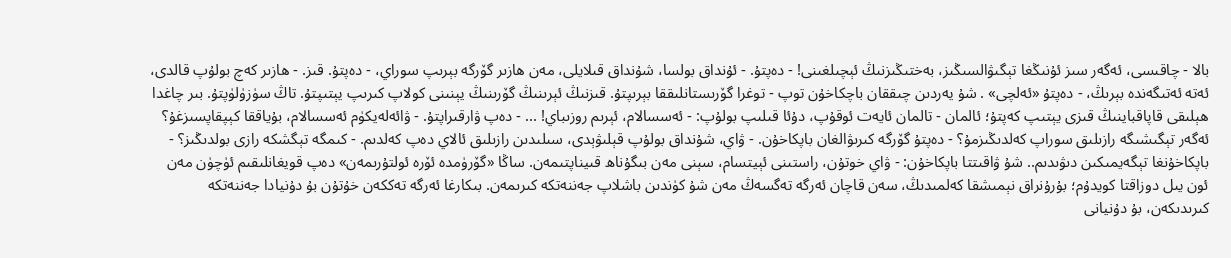بالا - چاقىسى، ئەگەر سىز ئۇنىڭغا تېگىۋالسىڭىز، بەختىڭىزنىڭ ئېچىلغىنى! - دەپتۇ. - ئۇنداق بولسا، شۇنداق قىلايلى، مەن ھازىر گۆرگە بېرىپ سوراي، - دەپتۇ. قىز. - ھازىر كەچ بولۇپ قالدى، ئەتە ئەتىگەندە بېرىڭ، - دەپتۇ «ئەلچى» . شۇ يەردىن چىققان باچكاخۇن توپ - توغرا گۆرىستانلىققا بېرىپتۇ. قىزنىڭ ئېرىنىڭ گۆرىنىڭ يېنىنى كولاپ كىرىپ يېتىپتۇ. تاڭ سۈزۈلۈپتۇ. بىر چاغدا ھېلىقى قاپاقباينىڭ قىزى يېتىپ كەپتۇ؛ ئالمان - تالمان ئايەت ئوقۇپ، دۇئا قىلىپ بولۇپ: - ئەسسالام، ئېرىم روزىباي! ... - دەپ ۋارقىراپتۇ. - ۋائەلەيكۈم ئەسسالام، بۇياققا كېپقاپسىزغۇ؟ ئەگەر تېگىشىگە رازىلىق سوراپ كەلدىڭىزمۇ؟ - دەپتۇ گۆرگە كىرىۋالغان باپكاخۇن. - ۋاي، شۇنداق بولۇپ قېلىۋېدى، سىلىدىن رازىلىق ئالاي دەپ كەلدىم. - كىمگە تېگشكە رازى بولدىڭىز؟ - باپكاخۇنغا تېگەيمىكىن دىۋىدىم.. شۇ ۋاقىتتا باپكاخۇن: - ۋاي خوتۇن، راستىنى ئېيتسام، سېنى مەن بىگۇناھ قىيناپتىمەن. ساڭا «گۆرۈمدە ئۆرە ئولتۇرىمەن» دەپ قويغانلىقىم ئۈچۈن مەن ئون يىل دوزاقتا كويدۇم؛ بۇرۇنراق نېمىشقا كەلمىدىڭ، سەن قاچان ئەرگە تەگسەڭ مەن شۇ كۈندىن باشلاپ جەننەتكە كىرىمەن. بىكارغا ئەرگە تەككەن خۇتۇن بۇ دۇنيادا جەننەتكە كىرىدىكەن، بۇ دۇنيانى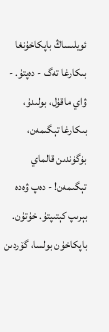ئويلىساڭ باپكاخۇنغا بىكارغا تەگ - دەپتۇ. - ۋاي ماقۇل، بولىدۇ، بىكارغا تېگىمەن، بۈگۈندىن قالماي تېگىمەن! - دەپ ۋەدە بېرىپ كېتىپتۇ. خۇتۇن. باپكاخۇن بولسا، گۆردىن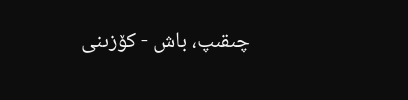چىقىپ، باش - كۆزىنى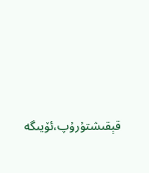قېقىشتۇرۇپ،ئۆيىگە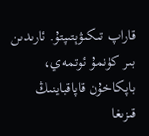قاراپ تىكىۋېتىپتۇ. ئارىدىن بىر كۈنمۇ ئوتمەي، باپكاخۇن قاپاقباينىڭ قىزىغا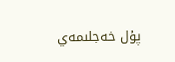پۇل خەجلىمەي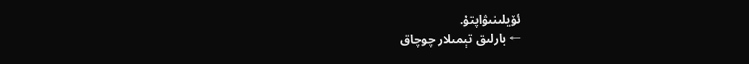ئۆيلىنىۋاپتۇ.
← بارلىق تېمىلار چوچاق